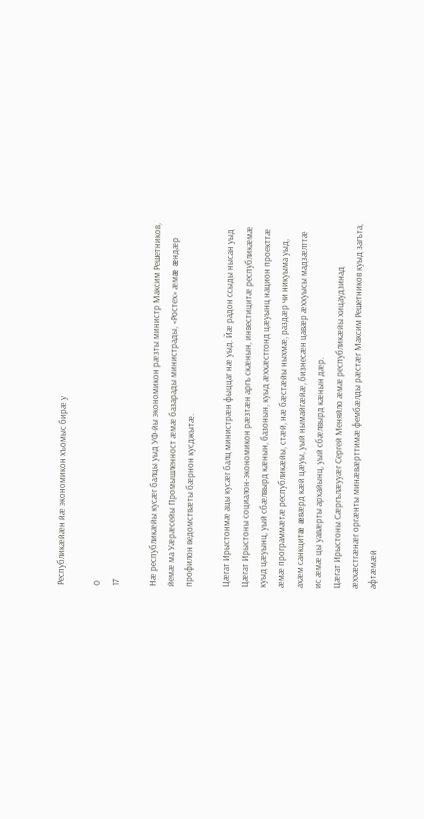Республикæйæн йæ экономикон хъомыс бирæ у

0
17

Нæ республикæйы кусæг балцы уыд УФ-йы экономикон рæзты министр Максим Решетников, йемæ ма Уæрæсейы Промышленност æмæ базарады министрады, «Ростех» æмæ æндæр профилон ведомствæты бæрнон кусджытæ.

Цæгат Ирыстонмæ ацы кусæг балц министрæн фыццаг нæ уыд. Йæ радон ссыды нысан уыд Цæгат Ирыстоны социалон-экономикон рæзтæн аргъ скæнын, инвестицитæ республикæмæ куыд цæуынц, уый сбæлвырд кæнын, базонын, куыд æххæстгонд цæуынц национ проекттæ æмæ программæтæ республикæйы, стæй, нæ бæстæйы ныхмæ, раздæр чи никуыма уыд, ахæм санкцитæ æвæрд кæй цæуы, уый нымайгæйæ, бизнесæн цавæр æххуысы мадзæлттæ ис æмæ цы уавæрты архайынц, уый сбæлвырд кæнын дæр.
Цæгат Ирыстоны Сæргълæууæг Сергей Меняйло æмæ республикæйы хицаудзинад æххæстгæнæг оргæнты минæвæрттимæ фембæлды рæстæг Максим Решетников куыд загъта, афтæмæй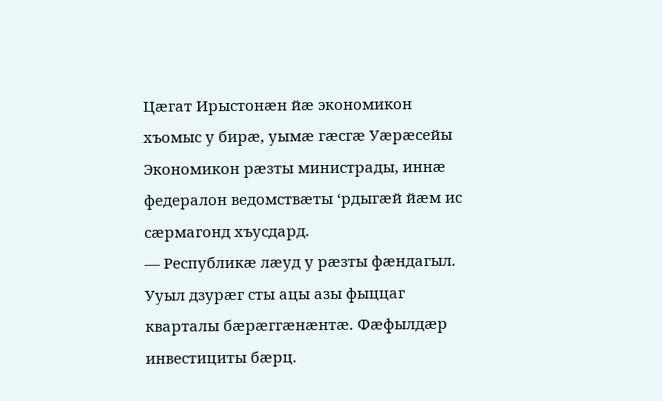Цæгат Ирыстонæн йæ экономикон хъомыс у бирæ, уымæ гæсгæ Уæрæсейы Экономикон рæзты министрады, иннæ федералон ведомствæты ‘рдыгæй йæм ис сæрмагонд хъусдард.
— Республикæ лæуд у рæзты фæндагыл. Ууыл дзурæг сты ацы азы фыццаг кварталы бæрæггæнæнтæ. Фæфылдæр инвестициты бæрц.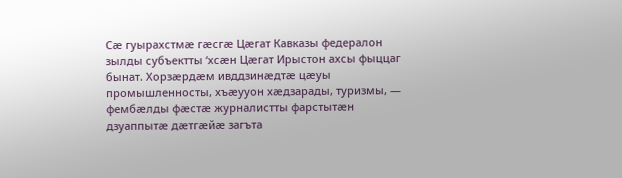Сæ гуырахстмæ гæсгæ Цæгат Кавказы федералон зылды субъектты ‘хсæн Цæгат Ирыстон ахсы фыццаг бынат. Хорзæрдæм ивддзинæдтæ цæуы промышленносты, хъæууон хæдзарады, туризмы, — фембæлды фæстæ журналистты фарстытæн дзуаппытæ дæтгæйæ загъта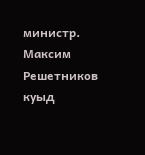министр.
Максим Решетников куыд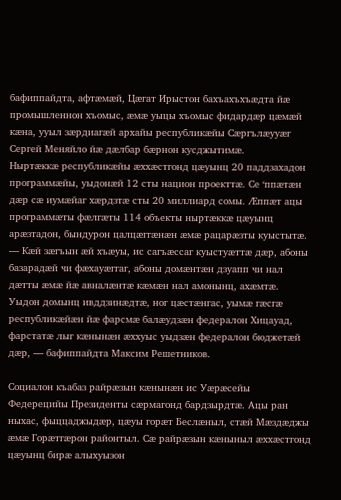бафиппайдта, афтæмæй, Цæгат Ирыстон бахъахъхъæдта йæ промышленнон хъомыс, æмæ уыцы хъомыс фидардæр цæмæй кæна, ууыл зæрдиагæй архайы республикæйы Сæргълæууæг Сергей Меняйло йæ дæлбар бæрнон кусджытимæ.
Ныртæккæ республикæйы æххæстгонд цæуынц 20 паддзахадон программæйы, уыдонæй 12 сты национ проекттæ. Се ‘ппæтæн дæр сæ иумæйаг хæрдзтæ сты 20 миллиард сомы. Æппæт ацы программæты фæлгæты 114 объекты ныртæккæ цæуынц арæзтадон, бындурон цалцæггæнæн æмæ рацарæзты куыстытæ.
— Кæй зæгъын æй хъæуы, ис сагъæссаг куыстуæттæ дæр, абоны базарадæй чи фæхауæггаг, абоны домæнтæн дзуапп чи нал дæтты æмæ йæ авналæнтæ кæмæн нал амонынц, ахæмтæ. Уыдон домынц ивддзинæдтæ, ног цæстæнгас, уымæ гæсгæ республикæйæн йæ фарсмæ балæудзæн федералон Хицауад, фарстатæ лыг кæнынæн æххуыс уыдзæн федералон бюджетæй дæр, — бафиппайдта Максим Решетников.

Социалон къабаз райрæзын кæнынæн ис Уæрæсейы Федерецийы Президенты сæрмагонд бардзырдтæ. Ацы ран ныхас, фыццаджыдæр, цæуы горæт Беслæныл, стæй Мæздæджы æмæ Горæтгæрон районтыл. Сæ райрæзын кæныныл æххæстгонд цæуынц бирæ алыхуызон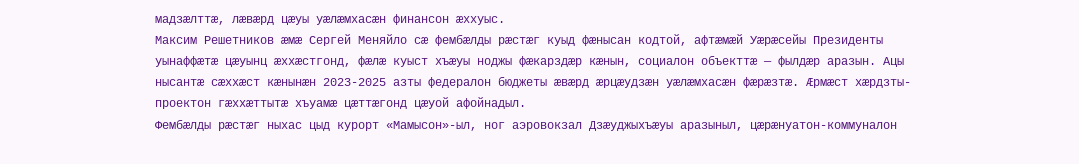мадзæлттæ, лæвæрд цæуы уæлæмхасæн финансон æххуыс.
Максим Решетников æмæ Сергей Меняйло сæ фембæлды рæстæг куыд фæнысан кодтой, афтæмæй Уæрæсейы Президенты уынаффæтæ цæуынц æххæстгонд, фæлæ куыст хъæуы ноджы фæкарздæр кæнын, социалон объекттæ — фылдæр аразын. Ацы нысантæ сæххæст кæнынæн 2023-2025 азты федералон бюджеты æвæрд æрцæудзæн уæлæмхасæн фæрæзтæ. Æрмæст хæрдзты-проектон гæххæттытæ хъуамæ цæттæгонд цæуой афойнадыл.
Фембæлды рæстæг ныхас цыд курорт «Мамысон»-ыл, ног аэровокзал Дзæуджыхъæуы аразыныл, цæрæнуатон-коммуналон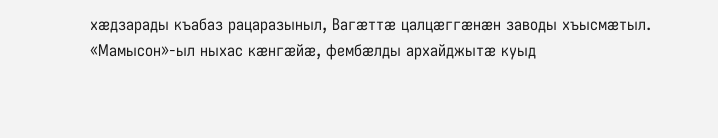хæдзарады къабаз рацаразыныл, Вагæттæ цалцæггæнæн заводы хъысмæтыл.
«Мамысон»-ыл ныхас кæнгæйæ, фембæлды архайджытæ куыд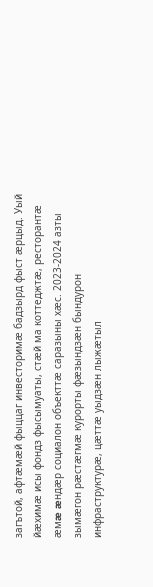загътой, афтæмæй фыццаг инвесторимæ бадзырд фыст æрцыд. Уый йæхимæ исы фондз фысымуаты, стæй ма коттеджтæ, ресторантæ æмæ æндæр социалон объекттæ саразыны хæс. 2023-2024 азты зымæгон рæстæгмæ курорты фæзындзæн бындурон инфраструктурæ, цæттæ уыдзæн лыжæтыл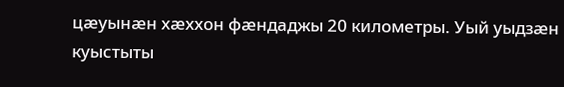цæуынæн хæххон фæндаджы 20 километры. Уый уыдзæн куыстыты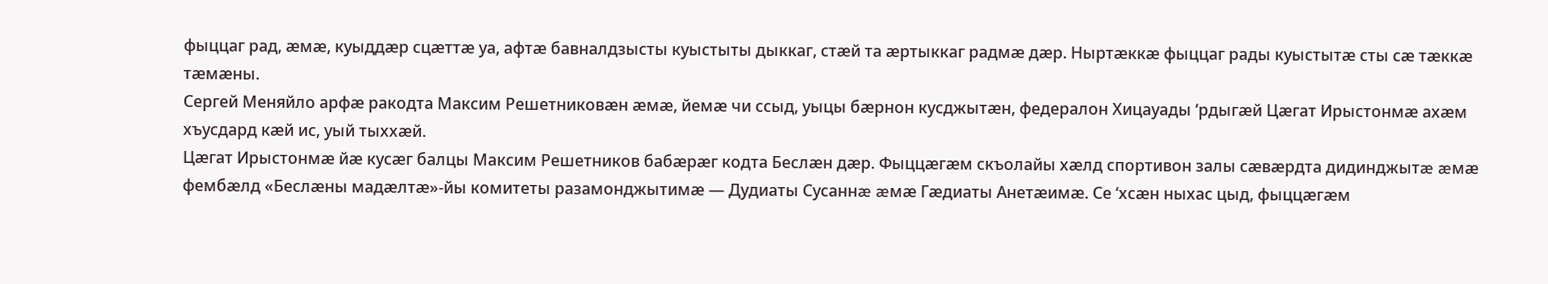фыццаг рад, æмæ, куыддæр сцæттæ уа, афтæ бавналдзысты куыстыты дыккаг, стæй та æртыккаг радмæ дæр. Ныртæккæ фыццаг рады куыстытæ сты сæ тæккæ тæмæны.
Сергей Меняйло арфæ ракодта Максим Решетниковæн æмæ, йемæ чи ссыд, уыцы бæрнон кусджытæн, федералон Хицауады ‘рдыгæй Цæгат Ирыстонмæ ахæм хъусдард кæй ис, уый тыххæй.
Цæгат Ирыстонмæ йæ кусæг балцы Максим Решетников бабæрæг кодта Беслæн дæр. Фыццæгæм скъолайы хæлд спортивон залы сæвæрдта дидинджытæ æмæ фембæлд «Беслæны мадæлтæ»-йы комитеты разамонджытимæ — Дудиаты Сусаннæ æмæ Гæдиаты Анетæимæ. Се ‘хсæн ныхас цыд, фыццæгæм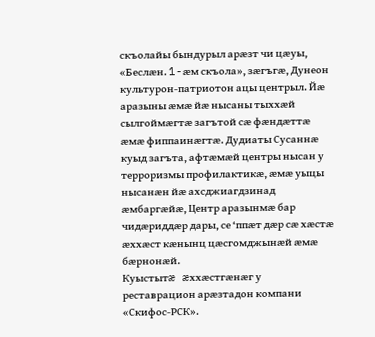скъолайы бындурыл арæзт чи цæуы, «Беслæн. 1-æм скъола», зæгъгæ, Дунеон культурон-патриотон ацы центрыл. Йæ аразыны æмæ йæ нысаны тыххæй сылгоймæгтæ загътой сæ фæндæттæ æмæ фиппаинæгтæ. Дудиаты Сусаннæ куыд загъта, афтæмæй центры нысан у терроризмы профилактикæ, æмæ уыцы нысанæн йæ ахсджиагдзинад æмбаргæйæ, Центр аразынмæ бар чидæриддæр дары, се ‘ппæт дæр сæ хæстæ æххæст кæнынц цæсгомджынæй æмæ бæрнонæй.
Куыстытæ æххæстгæнæг у реставрацион арæзтадон компани «Скифос-РСК».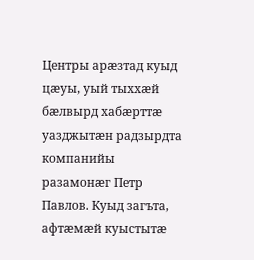Центры арæзтад куыд цæуы, уый тыххæй бæлвырд хабæрттæ уазджытæн радзырдта компанийы разамонæг Петр Павлов. Куыд загъта, афтæмæй куыстытæ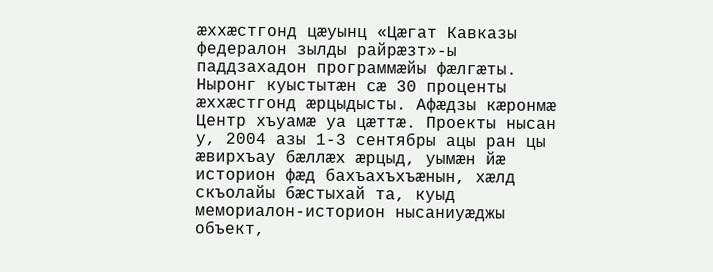æххæстгонд цæуынц «Цæгат Кавказы федералон зылды райрæзт»-ы паддзахадон программæйы фæлгæты. Ныронг куыстытæн сæ 30 проценты æххæстгонд æрцыдысты. Афæдзы кæронмæ Центр хъуамæ уа цæттæ. Проекты нысан у, 2004 азы 1-3 сентябры ацы ран цы æвирхъау бæллæх æрцыд, уымæн йæ историон фæд бахъахъхъæнын, хæлд скъолайы бæстыхай та, куыд мемориалон-историон нысаниуæджы объект,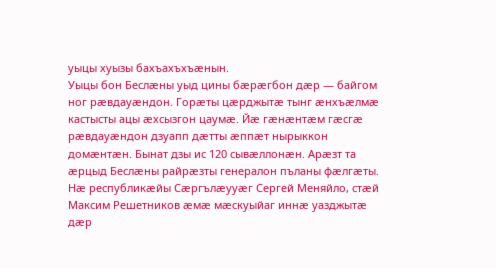уыцы хуызы бахъахъхъæнын.
Уыцы бон Беслæны уыд цины бæрæгбон дæр — байгом ног рæвдауæндон. Горæты цæрджытæ тынг æнхъæлмæ кастысты ацы æхсызгон цаумæ. Йæ гæнæнтæм гæсгæ рæвдауæндон дзуапп дæтты æппæт нырыккон домæнтæн. Бынат дзы ис 120 сывæллонæн. Арæзт та æрцыд Беслæны райрæзты генералон пъланы фæлгæты. Нæ республикæйы Сæргълæууæг Сергей Меняйло, стæй Максим Решетников æмæ мæскуыйаг иннæ уазджытæ дæр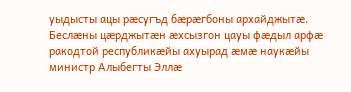уыдысты ацы рæсугъд бæрæгбоны архайджытæ.
Беслæны цæрджытæн æхсызгон цауы фæдыл арфæ ракодтой республикæйы ахуырад æмæ наукæйы министр Алыбегты Эллæ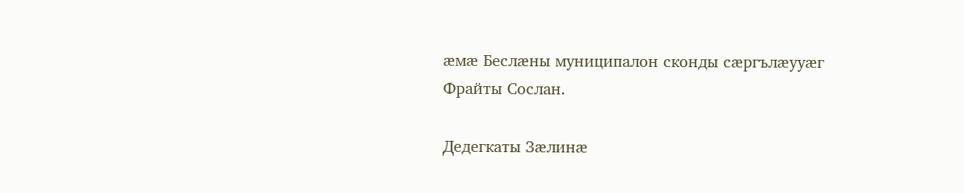æмæ Беслæны муниципалон сконды сæргълæууæг Фрайты Сослан.

Дедегкаты Зæлинæ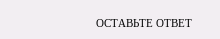ОСТАВЬТЕ ОТВЕТ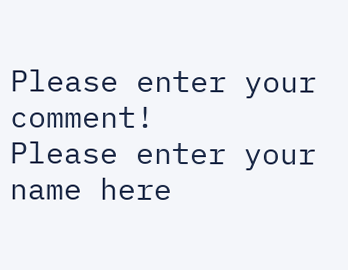Please enter your comment!
Please enter your name here